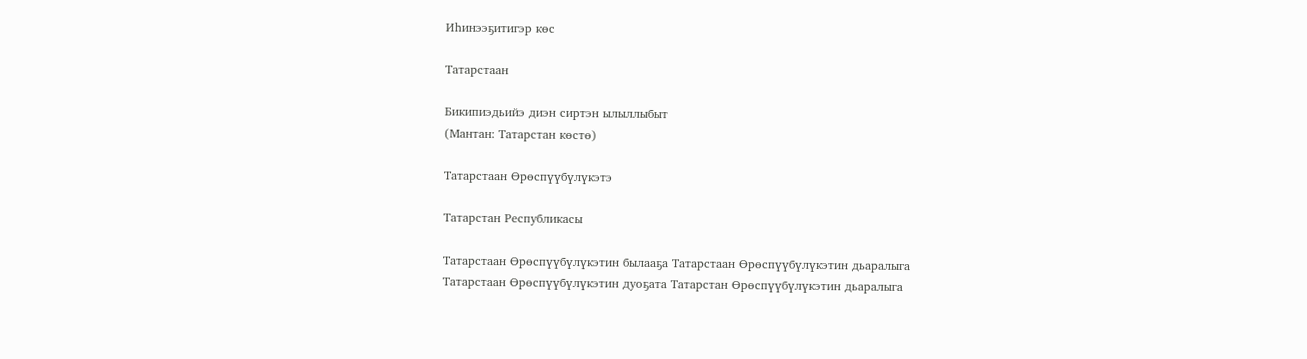Иһинээҕитигэр көс

Татарстаан

Бикипиэдьийэ диэн сиртэн ылыллыбыт
(Мантан: Татарстан көстө)

Татарстаан Өрөспүүбүлүкэтэ

Татарстан Республикасы

Татарстаан Өрөспүүбүлүкэтин былааҕа Татарстаан Өрөспүүбүлүкэтин дьаралыга
Татарстаан Өрөспүүбүлүкэтин дуоҕата Татарстан Өрөспүүбүлүкэтин дьаралыга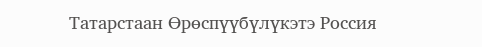Татарстаан Өрөспүүбүлүкэтэ Россия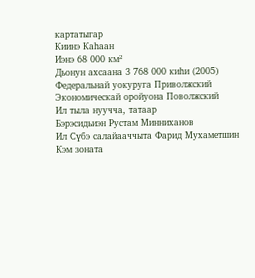картатыгар
Киинэ Каһаан
Иэнэ 68 000 км²
Дьонун ахсаана 3 768 000 киhи (2005)
Федеральнай уокуруга Приволжский
Экономическай оройуона Поволжский
Ил тыла нуучча, татаар
Бэрэсидьиэн Рустам Минниханов
Ил Сүбэ салайааччыта Фарид Мухаметшин
Кэм зоната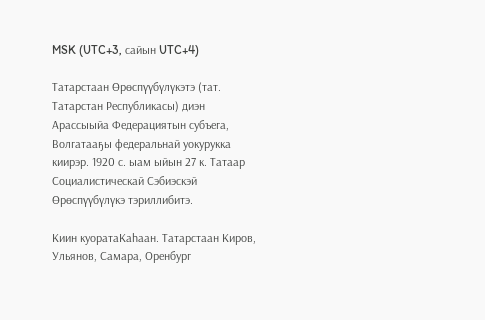MSK (UTC+3, сайын UTC+4)

Татарстаан Өрөспүүбүлүкэтэ (тат. Татарстан Республикасы) диэн Арассыыйа Федерациятын субъега, Волгатааҕы федеральнай уокурукка киирэр. 1920 с. ыам ыйын 27 к. Татаар Социалистическай Сэбиэскэй Өрөспүүбүлүкэ тэриллибитэ.

Киин куоратаКаһаан. Татарстаан Киров, Ульянов, Самара, Оренбург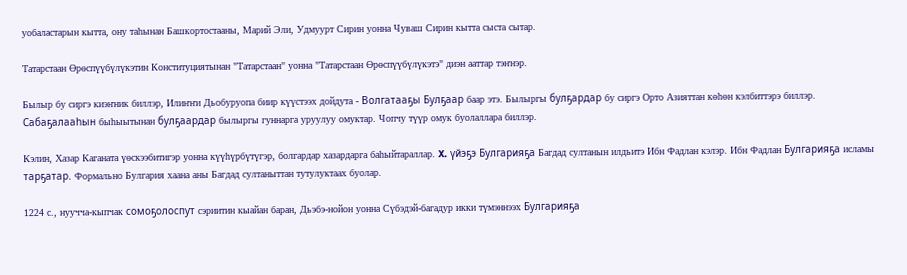уобаластарын кытта, ону таһынан Башкортостааны, Марий Эли, Удмуурт Сирин уонна Чуваш Сирин кытта сыста сытар.

Татарстаан Өрөспүүбүлүкэтин Конституциятынан "Татарстаан" уонна "Татарстаан Өрөспүүбүлүкэтэ" диэн ааттар тэҥнэр.

Былыр бу сиргэ киэҥник биллэр, Илиҥҥи Дьобуруопа биир күүстээх дойдута - Волгатааҕы Булҕаар баар этэ. Былыргы булҕардар бу сиргэ Орто Азияттан көһөн кэлбиттэрэ биллэр. Сабаҕалааһын быһыытынан булҕаардар былыргы гуннарга уруулуу омуктар. Чопчу түүр омук буолаллара биллэр.

Кэлин, Хазар Каганата үөскээбитигэр уонна күүһүрбүтүгэр, болгардар хазардарга баһыйтараллар. X. үйэҕэ Булгарияҕа Багдад султанын илдьитэ Ибн Фадлан кэлэр. Ибн Фадлан Булгарияҕа исламы тарҕатар. Формально Булгария хаана аны Багдад султаныттан тутулуктаах буолар.

1224 с., нуучча-кыпчак сомоҕолоспут сэриитин кыайан баран, Дьэбэ-нойон уонна Сүбэдэй-багадур икки түмэннээх Булгарияҕа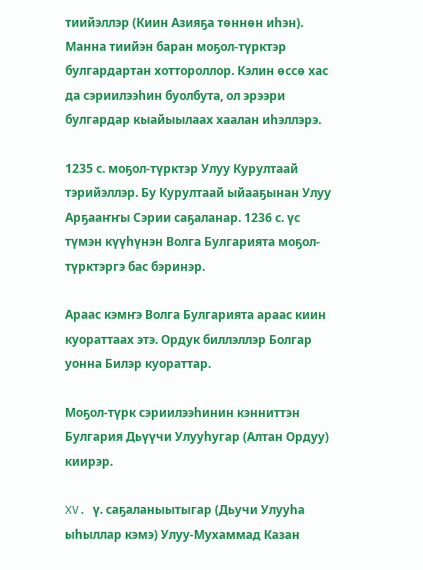тиийэллэр (Киин Азияҕа төннөн иһэн). Манна тиийэн баран моҕол-түрктэр булгардартан хоттороллор. Кэлин өссө хас да сэриилээһин буолбута, ол эрээри булгардар кыайыылаах хаалан иһэллэрэ.

1235 с. моҕол-түрктэр Улуу Курултаай тэрийэллэр. Бу Курултаай ыйааҕынан Улуу Арҕааҥҥы Сэрии саҕаланар. 1236 с. үс түмэн күүһүнэн Волга Булгарията моҕол-түрктэргэ бас бэринэр.

Араас кэмҥэ Волга Булгарията араас киин куораттаах этэ. Ордук биллэллэр Болгар уонна Билэр куораттар.

Моҕол-түрк сэриилээһинин кэнниттэн Булгария Дьүүчи Улууһугар (Алтан Ордуу) киирэр.

XV. ү. саҕаланыытыгар (Дьучи Улууһа ыһыллар кэмэ) Улуу-Мухаммад Казан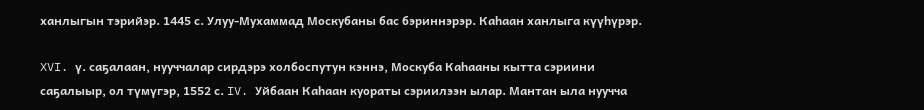ханлыгын тэрийэр. 1445 с. Улуу-Мухаммад Москубаны бас бэриннэрэр. Каһаан ханлыга күүһүрэр.

XVI. ү. саҕалаан, нууччалар сирдэрэ холбоспутун кэннэ, Москуба Каһааны кытта сэриини саҕалыыр, ол түмүгэр, 1552 с. IV. Уйбаан Каһаан куораты сэриилээн ылар. Мантан ыла нуучча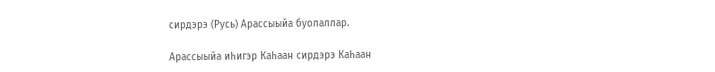сирдэрэ (Русь) Арассыыйа буолаллар.

Арассыыйа иһигэр Каһаан сирдэрэ Каһаан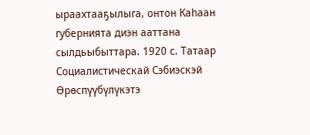ыраахтааҕылыга, онтон Каһаан губернията диэн ааттана сылдьыбыттара. 1920 с. Татаар Социалистическай Сэбиэскэй Өрөспүүбүлүкэтэ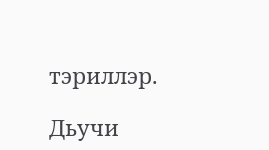тэриллэр.

Дьучи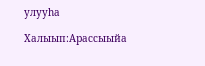улууһа

Халыып:Арассыыйа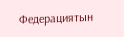Федерациятын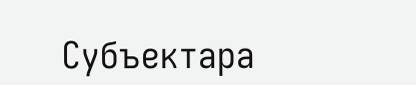Субъектара